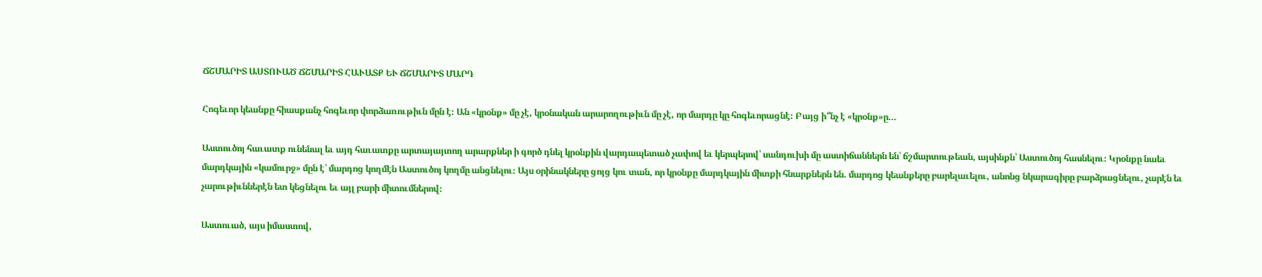ՃՇՄԱՐԻՏ ԱՍՏՈՒԱԾ ՃՇՄԱՐԻՏ ՀԱՒԱՏՔ ԵՒ ՃՇՄԱՐԻՏ ՄԱՐԴ

Հոգեւոր կեանքը հիասքանչ հոգեւոր փորձառութիւն մըն է։ Ան «կրօնք» մը չէ, կրօնական արարողութիւն մը չէ, որ մարդը կը հոգեւորացնէ։ Բայց ի՞նչ է «կրօնք»ը…

Աստուծոյ հաւատք ունենալ եւ այդ հաւատքը արտայայտող արարքներ ի գործ դնել կրօնքին վարդապետած չափով եւ կերպերով՝ սանդուխի մը աստիճաններն են՝ ճշմարտութեան, այսինքն՝ Աստուծոյ հասնելու։ Կրօնքը նաեւ մարդկային «կամուրջ» մըն է՝ մարդոց կողմէն Աստուծոյ կողմը անցնելու։ Այս օրինակները ցոյց կու տան, որ կրօնքը մարդկային միտքի հնարքներն են. մարդոց կեանքերը բարելաւելու, անոնց նկարագիրը բարձրացնելու, չարէն եւ չարութիւններէն ետ կեցնելու եւ այլ բարի միտումներով։

Աստուած, այս իմաստով,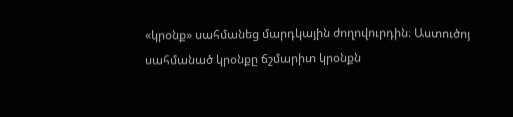«կրօնք» սահմանեց մարդկային ժողովուրդին։ Աստուծոյ սահմանած կրօնքը ճշմարիտ կրօնքն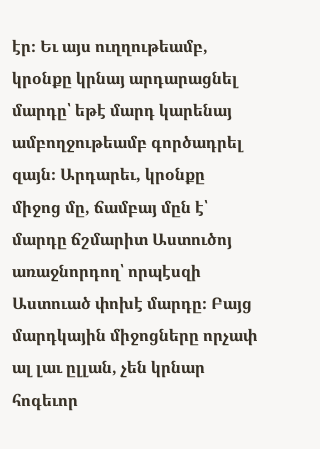էր։ Եւ այս ուղղութեամբ, կրօնքը կրնայ արդարացնել մարդը՝ եթէ մարդ կարենայ ամբողջութեամբ գործադրել զայն։ Արդարեւ, կրօնքը միջոց մը, ճամբայ մըն է՝ մարդը ճշմարիտ Աստուծոյ առաջնորդող՝ որպէսզի Աստուած փոխէ մարդը։ Բայց մարդկային միջոցները որչափ ալ լաւ ըլլան, չեն կրնար հոգեւոր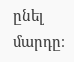ընել մարդը։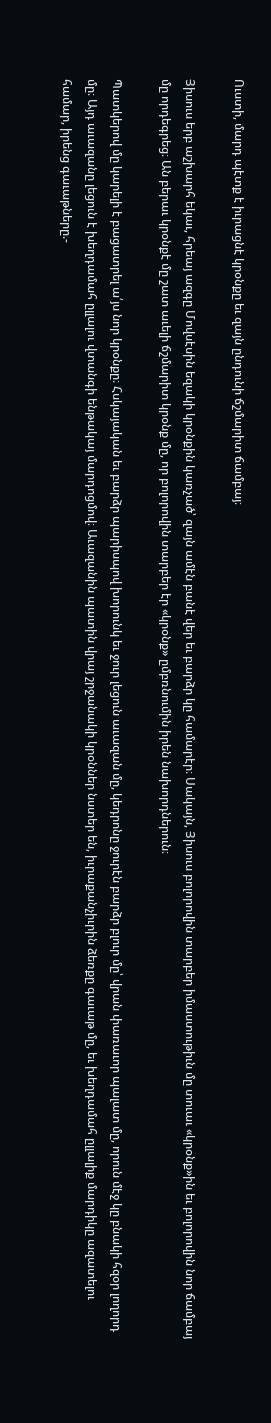Ուստի, մարդ պէտք է իւրացնէ կրօնքը եւ զայն ընդունի ճշմարիտ ճամբայ։

Յիսուս երբ աշխարհ եկաւ, հրեայ ազգը Մովսէսին եզակի կրօնքին կառչած՝ զայն ամէն բանէ վեր եւ բարձր կը համարէր։ Սակայն, Յիսուս բոլորովին տարբեր իմաստութիւն մը տուաւ «կրօնք»ին եւ բոլորովին նոր ճամբայ մը որդեգրեց։ Ան բերաւ կրօնքէ մը շատ աւելի ճշմարիտ կրօնք մը, որ բոլորովին տարբեր էր «կրօնք» ըմբռնումին իրեն նախորդներուն։

Պատկերով մը կարելի է բացատրել ա՛յս նոր կրօնքը։ Հսկայական եւ բարձր պարիսպով խորունկ եւ ջուր լեցուն աւազան մը, կեդրոնը ջուրէն բարձր բլուր մը՝ վրան փառաւոր պալատ մը, որուն մէջ կը բնակի հզօր լողորդ մը։ Այդ աւազանը լեցուն է խեղդամահ ըլլալու վտանգի ենթակայ մարդոցմով։ Աւազանին պատին վրայ շրջանակի կրօններ նստեր են, իւրաքանչիւրին ձեռքը գաւաթ մը, եւ խեղդամահ ըլլալիք մարդիկը ազատելու համար, իրենց գաւաթները.-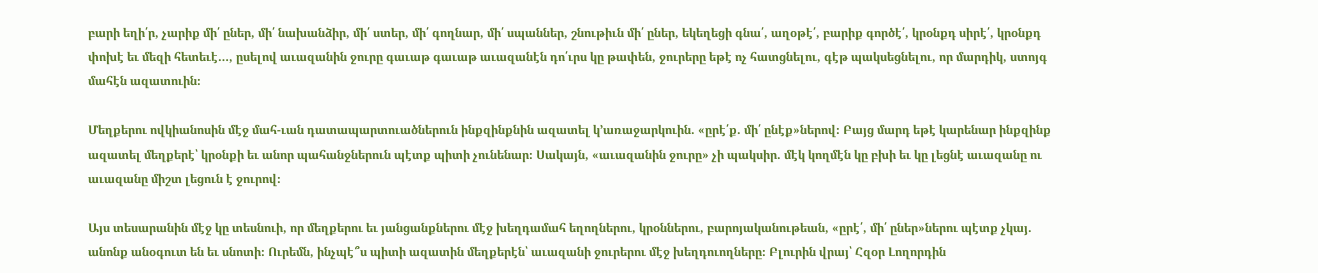բարի եղի՛ր, չարիք մի՛ ըներ, մի՛ նախանձիր, մի՛ ստեր, մի՛ գողնար, մի՛ սպաններ, շնութիւն մի՛ ըներ, եկեղեցի գնա՛, աղօթէ՛, բարիք գործէ՛, կրօնքդ սիրէ՛, կրօնքդ փոխէ եւ մեզի հետեւէ…, ըսելով աւազանին ջուրը գաւաթ գաւաթ աւազանէն դո՛ւրս կը թափեն, ջուրերը եթէ ոչ հատցնելու, գէթ պակսեցնելու, որ մարդիկ, ստոյգ մահէն ազատուին։

Մեղքերու ովկիանոսին մէջ մահ-ւան դատապարտուածներուն ինքզինքնին ազատել կ՚առաջարկուին. «ըրէ՛ք. մի՛ ընէք»ներով։ Բայց մարդ եթէ կարենար ինքզինք ազատել մեղքերէ՝ կրօնքի եւ անոր պահանջներուն պէտք պիտի չունենար։ Սակայն, «աւազանին ջուրը» չի պակսիր. մէկ կողմէն կը բխի եւ կը լեցնէ աւազանը ու աւազանը միշտ լեցուն է ջուրով։

Այս տեսարանին մէջ կը տեսնուի, որ մեղքերու եւ յանցանքներու մէջ խեղդամահ եղողներու, կրօններու, բարոյականութեան, «ըրէ՛, մի՛ ըներ»ներու պէտք չկայ. անոնք անօգուտ են եւ սնոտի։ Ուրեմն, ինչպէ՞ս պիտի ազատին մեղքերէն՝ աւազանի ջուրերու մէջ խեղդուողները։ Բլուրին վրայ՝ Հզօր Լողորդին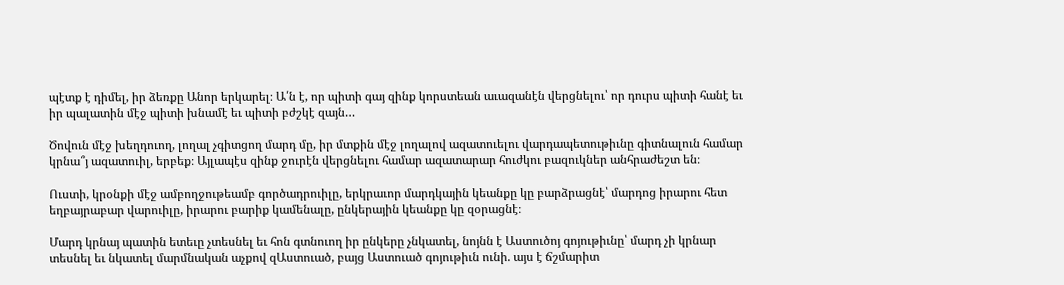պէտք է դիմել, իր ձեռքը Անոր երկարել։ Ա՛ն է, որ պիտի գայ զինք կորստեան աւազանէն վերցնելու՝ որ դուրս պիտի հանէ եւ իր պալատին մէջ պիտի խնամէ եւ պիտի բժշկէ զայն…

Ծովուն մէջ խեղդուող, լողալ չգիտցող մարդ մը, իր մտքին մէջ լողալով ազատուելու վարդապետութիւնը գիտնալուն համար կրնա՞յ ազատուիլ, երբեք։ Այլապէս զինք ջուրէն վերցնելու համար ազատարար հուժկու բազուկներ անհրաժեշտ են։

Ուստի, կրօնքի մէջ ամբողջութեամբ գործադրուիլը, երկրաւոր մարդկային կեանքը կը բարձրացնէ՝ մարդոց իրարու հետ եղբայրաբար վարուիլը, իրարու բարիք կամենալը, ընկերային կեանքը կը զօրացնէ։

Մարդ կրնայ պատին ետեւը չտեսնել եւ հոն գտնուող իր ընկերը չնկատել, նոյնն է Աստուծոյ գոյութիւնը՝ մարդ չի կրնար տեսնել եւ նկատել մարմնական աչքով զԱստուած, բայց Աստուած գոյութիւն ունի. այս է ճշմարիտ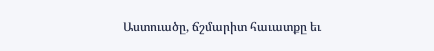Աստուածը, ճշմարիտ հաւատքը եւ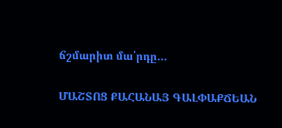ճշմարիտ մա՛րդը…

ՄԱՇՏՈՑ ՔԱՀԱՆԱՅ ԳԱԼՓԱՔՃԵԱՆ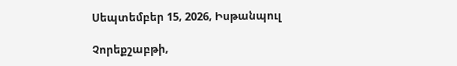Սեպտեմբեր 15, 2026, Իսթանպուլ

Չորեքշաբթի,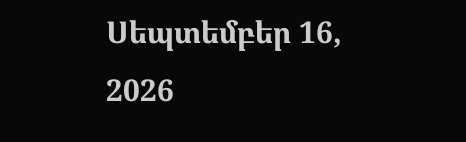Սեպտեմբեր 16, 2026